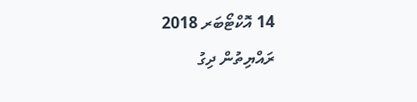14 އޮކްޓޯބަރ 2018
ރައްޔިތުން ދިގު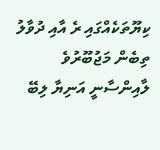ކިޔޫތަކެއްގައި ރެ އާއި ދުވާލު ތިބެން މަޖުބޫރުވެ ލާއިންސާނީ އަނިޔާ ލިބޭ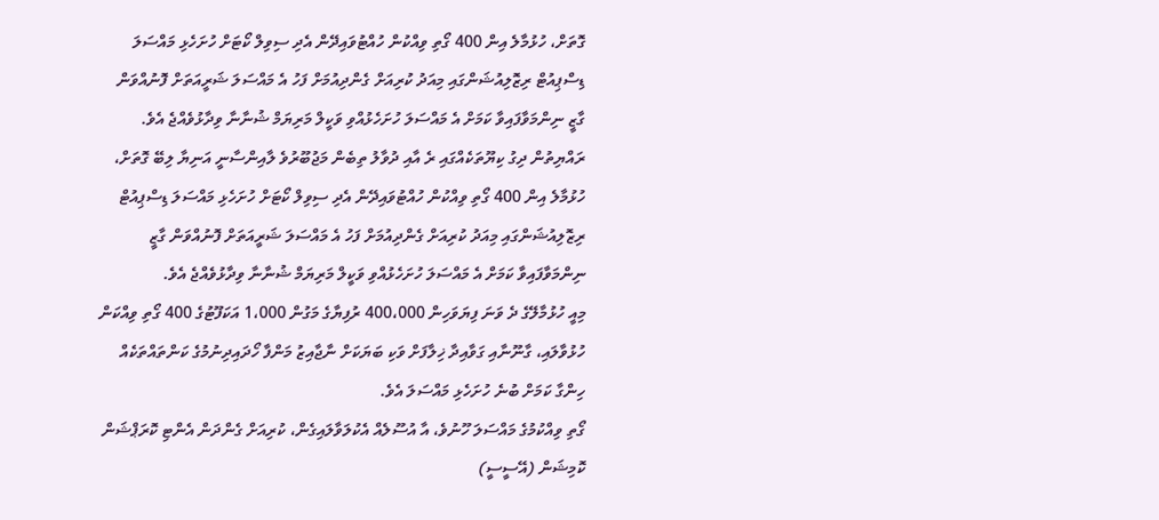ގޮތަށް، ހުޅުމާލެ އިން 400 ގޯތި ވިއްކުން ހުއްޓުވައިދޭން އެދި ސިވިލް ކޯޓަށް ހުށަހެޅި މައްސަލަ ޑިސްޕިއުޓް ރިޒޮލިއުޝަންގައި މިއަދު ކުރިއަށް ގެންދިއުމަށް ފަހު އެ މައްސަލަ ޝަރީއަތަށް ފޮނުއްވަން ގާޒީ ނިންމަވާފައިވާ ކަމަށް އެ މައްސަލަ ހުށަހެޅުއްވި ވަކީލް މަރިޔަމް ޝުނާނާ ވިދާޅުވެއްޖެ އެވެ.
ރައްޔިތުން ދިގު ކިޔޫތަކެއްގައި ރެ އާއި ދުވާލު ތިބެން މަޖުބޫރުވެ ލާއިންސާނީ އަނިޔާ ލިބޭ ގޮތަށް، ހުޅުމާލެ އިން 400 ގޯތި ވިއްކުން ހުއްޓުވައިދޭން އެދި ސިވިލް ކޯޓަށް ހުށަހެޅި މައްސަލަ ޑިސްޕިއުޓް ރިޒޮލިއުޝަންގައި މިއަދު ކުރިއަށް ގެންދިއުމަށް ފަހު އެ މައްސަލަ ޝަރީއަތަށް ފޮނުއްވަން ގާޒީ ނިންމަވާފައިވާ ކަމަށް އެ މައްސަލަ ހުށަހެޅުއްވި ވަކީލް މަރިޔަމް ޝުނާނާ ވިދާޅުވެއްޖެ އެވެ.
މިއީ ހުޅުމާލޭގެ ދެ ވަނަ ފިޔަވަހިން 400،000 ރުފިޔާގެ މަގުން 1،000 އަކަފޫޓުގެ 400 ގޯތި ވިއްކަން ހުޅުވާލައި، ގާނޫނާއި ގަވާއިދާ ޚިލާފަށް ވަކި ބަޔަކަށް ނާޖާއިޒު މަންފާ ހޯދައިދިނުމުގެ ކަންތައްތަކެއް ހިންގާ ކަމަށް ބުނެ ހުށަހެޅި މައްސަލަ އެވެ.
ގޯތި ވިއްކުމުގެ މައްސަލަ ހޫނުވެ، އާ އުސޫލެއް އެކުލަވާލައިގެން، ކުރިއަށް ގެންދަން އެންޓި ކޮރަޕްޝަން ކޮމިޝަން (އޭސީސީ)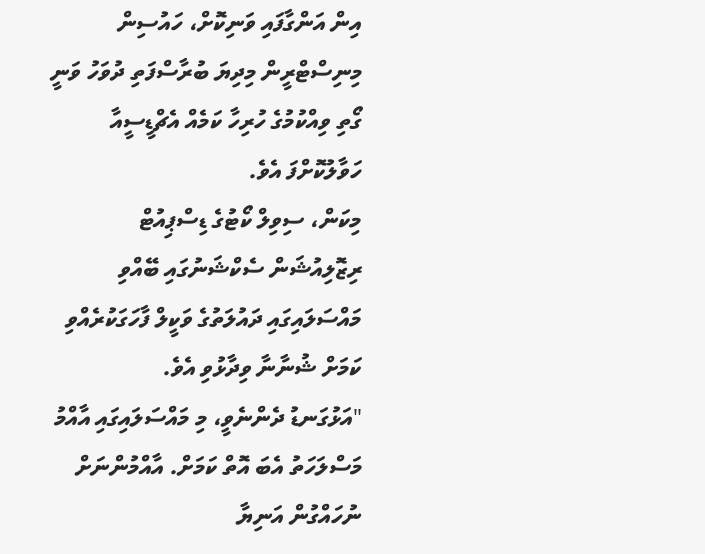އިން އަންގާފައި ވަނިކޮށް، ހައުސިން މިނިސްޓްރީން މިދިޔަ ބުރާސްފަތި ދުވަހު ވަނީ ގޯތި ވިއްކުމުގެ ހުރިހާ ކަމެއް އެޗްޑީސީއާ ހަވާލުކޮށްފަ އެވެ.
މިކަން، ސިވިލް ކޯޓުގެ ޑިސްޕިއުޓް ރިޒޮލިއުޝަން ސެކްޝަނުގައި ބޭއްވި މައްސަލައިގައި ދައުލަތުގެ ވަކީލް ފާހަގަކުރެއްވި ކަމަށް ޝުނާނާ ވިދާޅުވި އެވެ.
"އަޅުގަނޑު ދެންނެވީ، މި މައްސަލައިގައި އާއްމު މަސްލަހަތު އެބަ އޮތް ކަމަށް. އާއްމުންނަށް ނުހައްގުން އަނިޔާ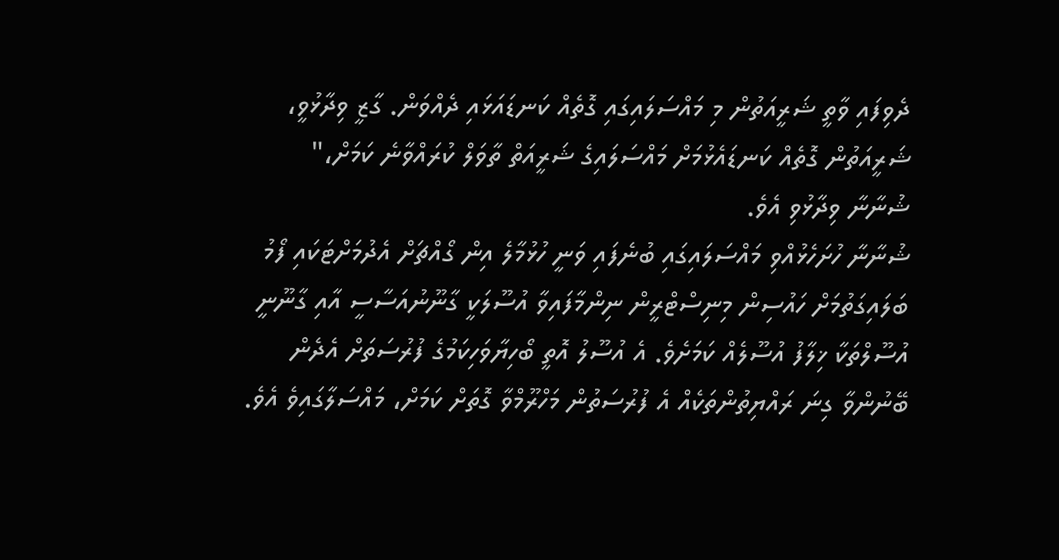ދެވިފައި ވާތީ ޝަރީއަތުން މި މައްސަލައިގައި ގޮތެއް ކަނޑައަޅައި ދެއްވަން. ގާޒީ ވިދާޅުވީ، ޝަރީއަތުން ގޮތެއް ކަނޑައެޅުމަށް މައްސަލައިގެ ޝަރީއަތް ތާވަލް ކުރައްވާނެ ކަމަށް،" ޝުނާނާ ވިދާޅުވި އެވެ.
ޝުނާނާ ހުށަހެޅުއްވި މައްސަލައިގައި ބުނެފައި ވަނީ ހުޅުމާލެ އިން ގޯއްޗަށް އެދުމަށްޓަކައި ފޯމު ބަލައިގަތުމަށް ހައުސިން މިނިސްޓްރީން ނިންމާފައިވާ އުސޫލަކީ ގާނޫނުއަސާސީ އާއި ގާނޫނީ އުސޫލްތަކާ ޚިލާފު އުސޫލެއް ކަމަށެވެ. އެ އުސޫލު އޮތީ ބޯހިޔާވަހިކަމުގެ ފުރުސަތަށް އެދެން ބޭނުންވާ ގިނަ ރައްޔިތުންތަކެއް އެ ފުރުސަތުން މަހްރޫމްވާ ގޮތަށް ކަމަށް، މައްސަލާގައިވެ އެވެ.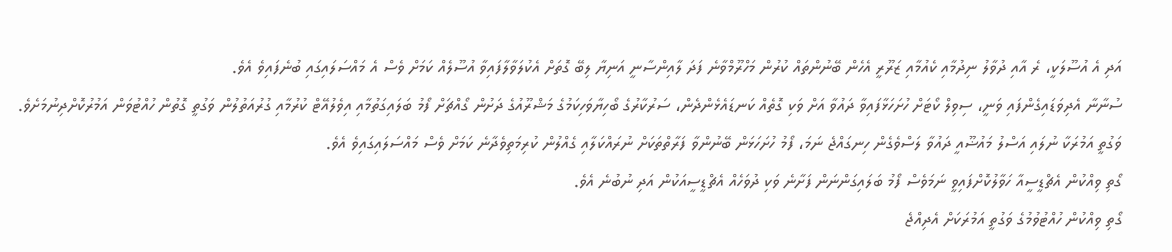އަދި އެ އުސޫލަކީ، ރެ އާއި ދުވާލު ނިދުމާއި ކެއުމާއި ޒަރޫރީ އެހެން ބޭނުންތައް ކުރުން މަހްރޫމްވާނެ ފަދަ ލާއިންސާނީ އަނިޔާ ލިބޭ ގޮތަށް އެކުލަވާލާފައިވާ އުސޫލެއް ކަމަށް ވެސް އެ މައްސަލައިގައި ބުނެފައިވެ އެވެ.
ސުނާނާ އެދިވަޑައިގެންފައި ވަނީ، ސިވިލް ކޯޓަށް ހުށަހަޅާފައިވާ ދައުވާ އަށް ވަކި ގޮތެއް ކަނޑައެޅެންދެން، ސަރުކާރުގެ ބޯހިޔާވަހިކަމުގެ މަޝްރޫއުގެ ދަށުން ގޯއްޗަށް ފޯމު ބަލައިގަތުމާއި އިވެލުއޭޓް ކުރުމާއި ގުރުއަތުލުން ވަގުތީ ގޮތުން ހުއްޓުވަން އަމުރުކޮށްދިނުމަށެވެ.
ވަގުތީ އަމުރަކާ ނުލައި އަސްލު މައުޟޫއީ ދައުވާ ލަސްވެގެން ހިނގައްޖެ ނަމަ، ފޯމު ހުށަހަޅަން ބޭނުންވާ ފަރާތްތަކަށް ނުރައްކަލާއި ގެއްލުން ކުރިމަތިވެދާނެ ކަމަށް ވެސް މައްސަލައިގައިވެ އެވެ.
ގޯތި ވިއްކުން އެޗްޑީސީއާ ހަވާލުކޮށްފައިވީ ނަމަވެސް ފޯމު ބަލައިގަންނަން ފަށާނެ ވަކި ދުވަހެއް އެޗްޑީސީއަކުން އަދި ނުބުނެ އެވެ.
ގޯތި ވިއްކުން ހުއްޓުވުމުގެ ވަގުތީ އަމުރަކަށް އެދިއްޖެ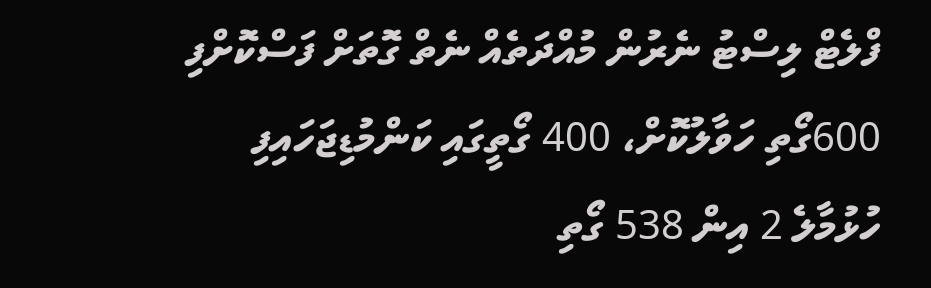ފްލެޓް ލިސްޓު ނެރުން މުއްދަތެއް ނެތް ގޮތަށް ފަސްކޮށްފި
600ގޯތި ހަވާލުކޮށް، 400 ގޯތީގައި ކަންމުޑިޖަހައިފި
ހުޅުމާލެ 2 އިން 538 ގޯތި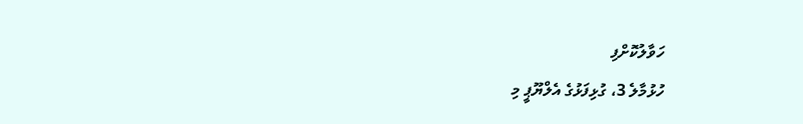ހަވާލުކޮށްފި
ހުޅުމާލެ 3، ގުޅިފަޅުގެ އެލްޔޫޕީ މި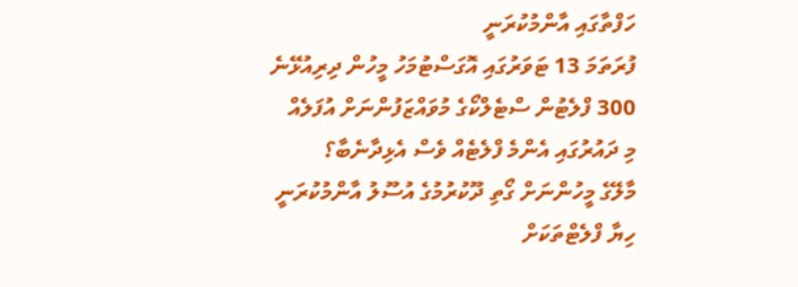ހަފްތާގައި އާންމުކުރަނީ
ފުރަތަމަ 13 ޓަވަރުގައި އޮގަސްޓުމަހު މީހުން ދިރިއުޅޭނެ
300 ފްލެޓުން ސްޓެލްކޯގެ މުވައްޒަފުންނަށް އުފަލެއް
މި ދައުރުގައި އެންމެ ފްލެޓެއް ވެސް އެޅިދާނެބާ؟
މާލޭގެ މީހުންނަށް ގޯތި ދޫކުރުމުގެ އުސޫލު އާންމުކުރަނީ
ހިޔާ ފްލެޓްތަކަށް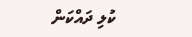ކުލި ދައްކަން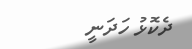ދެކޮޅު ހަދަނީ